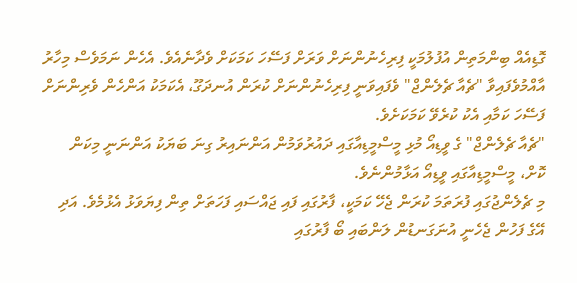ގޮޑިއެއް ބިންމަތިން އުފުލުމަކީ ފިރިހެނުންނަށް ވަރަށް ފަސޭހަ ކަމަކަށް ވެދާނެއެވެ. އެހެން ނަމަވެސް މިހާރު އާއްމުވެފައިވާ "ޗެއާ ޗެލެންޖް" ވެފައިވަނީ ފިރިހެނުންނަށް ކުރަން އުނދަގޫ، އެކަމަކު އަންހެން ވެރިންނަށް ފަސޭހަ ކަމާއި އެކު ކުރެވޭ ކަމަކަށެވެ.
"ޗެއާ ޗެލެންޖް" ގެ ވީޑިއޯ މުޅި މީސްމީޑިއާގައި ދައުރުވަމުން އަންނައިރު ގިނަ ބަޔަކު އަންނަނީ މިކަން ކޮށް، މީސްމީޑިއާގައި ވީޑިއޯ އަޅާމުންނެވެ.
މި ޗެލެންޖުގައި ފުރަތަމަ ކުރަން ޖެހޭ ކަމަކީ، ފާރުގައި ފައި ޖައްސައި ފަހަތަށް ތިން ފިޔަވަޅު އެޅުމެވެ. އަދި އޭގެ ފަހުން ޖެހެނީ އުނަގަނޑުން ލަންބައި ބޯ ފާރުގައި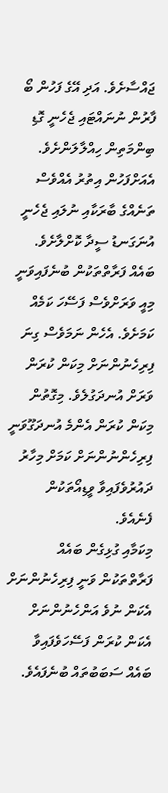ޖައްސާށެވެ. އަދި އޭގެ ފަހުން ބޯ ފާރުން ނުނައްޓައި ޖެހެނީ ގޮޑި ބިންމަތިން ހިއްލާލަންށެވެ. އެއަށްފަހުން އިތުރު އެއްވެސް ތަނެއްގެ ބާރަކާއި ނުލައި ޖެހެނީ އުނަގަނޑު ސީދާ ކޮށްލާށެވެ.
ބައެއް ފަރާތްތަކުން ބުނެފައިވަނީ މިއީ ވަރަށްވެސް ފަސޭހަ ކަމެއް ކަމަށެވެ. އެހެން ނަމަވެސް ގިނަ ފިރިހެނުންނަށް މިކަން ކުރަން ވަރަށް އުނދަގުލެވެ. މިގޮތުން މިކަން ކުރަން އެންމެ އުނދަގޫވަނީ ފިރިހެންނުންނަށް ކަމަށް މިހާރު ދައުރުވެފައިވާ ވީޑިއޯތަކުން ފެނެއެވެ.
މިކަމާއި ގުޅިގެން ބައެއް ފަރާތްތަކުން ވަނީ ފިރިހެނުންނަށް އެކަން ނުވެ އަންހެނުންނަށް އެކަން ކުރަން ފަސޭހަވެފައިވާ ބައެއް ސަބަބުތައް ބުނެފައެވެ.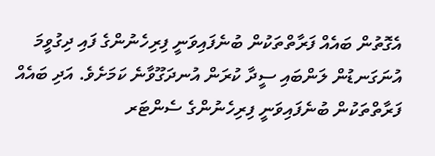އެގޮތުން ބައެއް ފަރާތްތަކުން ބުނެފައިވަނީ ފިރިހެނުންގެ ފައި ދިގުވީމަ އުނަގަނޑުން ލަންބައި ސީދާ ކުރަން އުނދަގޫވާނެ ކަމަށެވެ. އަދި ބައެއް ފަރާތްތަކުން ބުނެފައިވަނީ ފިރިހެނުންގެ ސެންޓަރ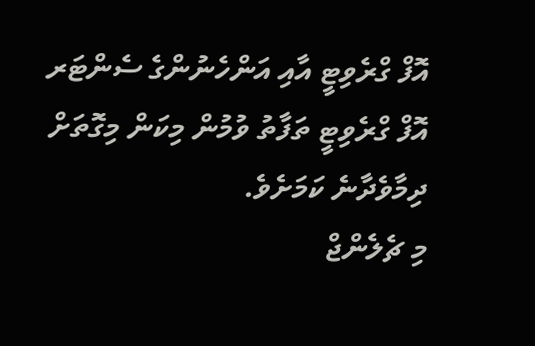އޮފް ގްރެވިޓީ އާއި އަންހެނުންގެ ސެންޓަރ އޮފް ގްރެވިޓީ ތަފާތު ވުމުން މިކަން މިގޮތަށް ދިމާވެދާނެ ކަމަށެވެ.
މި ޗެލެންޖް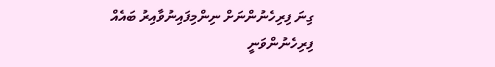ގިނަ ފިރިހެނުންނަށް ނިންމިފައިނުވާއިރު ބައެއް ފިރިހެނުންވަނީ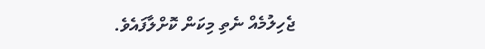ޖެހިލުމެއް ނެތި މިކަން ކޮށްލާފައެވެ.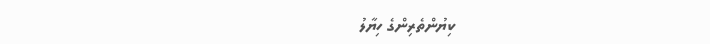ކިޔުންތެރިންގެ ހިޔާލު